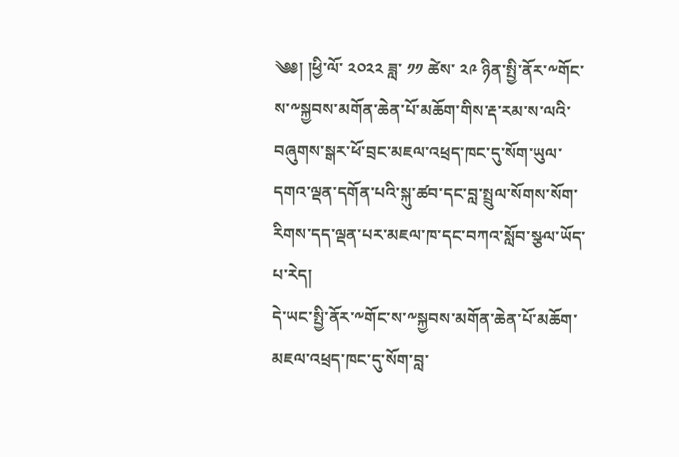༄༅། །ཕྱི་ལོ་ ༢༠༢༢ ཟླ་ ༡༡ ཚེས་ ༢༩ ཉིན་སྤྱི་ནོར་༸གོང་ས་༸སྐྱབས་མགོན་ཆེན་པོ་མཆོག་གིས་རྡ་རམ་ས་ལའི་བཞུགས་སྒར་ཕོ་བྲང་མཇལ་འཕྲད་ཁང་དུ་སོག་ཡུལ་དགའ་ལྡན་དགོན་པའི་སྐུ་ཚབ་དང་བླ་སྤྲུལ་སོགས་སོག་རིགས་དད་ལྡན་པར་མཇལ་ཁ་དང་བཀའ་སློབ་སྩལ་ཡོད་པ་རེད།
དེ་ཡང་སྤྱི་ནོར་༸གོང་ས་༸སྐྱབས་མགོན་ཆེན་པོ་མཆོག་མཇལ་འཕྲད་ཁང་དུ་སོག་བླ་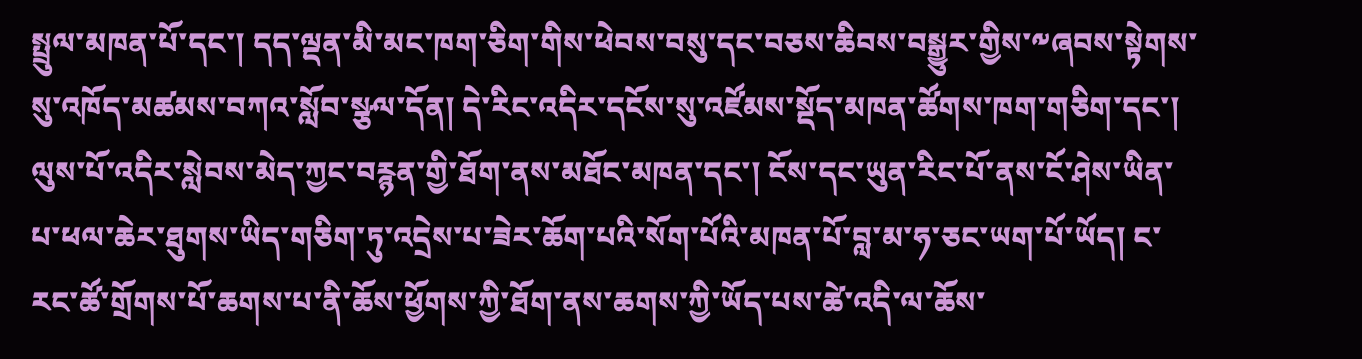སྤྲུལ་མཁན་པོ་དང་། དད་ལྡན་མི་མང་ཁག་ཅིག་གིས་ཕེབས་བསུ་དང་བཅས་ཆིབས་བསྒྱུར་གྱིས་༸ཞབས་སྟེགས་སུ་འཁོད་མཚམས་བཀའ་སློབ་སྩལ་དོན། དེ་རིང་འདིར་དངོས་སུ་འཛོམས་སྡོད་མཁན་ཚོགས་ཁག་གཅིག་དང་། ལུས་པོ་འདིར་སླེབས་མེད་ཀྱང་བརྙན་གྱི་ཐོག་ནས་མཐོང་མཁན་དང་། ངོས་དང་ཡུན་རིང་པོ་ནས་ངོ་ཤེས་ཡིན་པ་ཕལ་ཆེར་ཐུགས་ཡིད་གཅིག་ཏུ་འདྲེས་པ་ཟེར་ཆོག་པའི་སོག་པོའི་མཁན་པོ་བླ་མ་ཧ་ཅང་ཡག་པོ་ཡོད། ང་རང་ཚོ་གྲོགས་པོ་ཆགས་པ་ནི་ཆོས་ཕྱོགས་ཀྱི་ཐོག་ནས་ཆགས་ཀྱི་ཡོད་པས་ཚེ་འདི་ལ་ཆོས་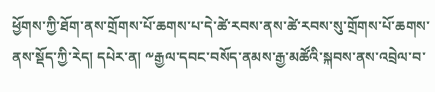ཕྱོགས་ཀྱི་ཐོག་ནས་གྲོགས་པོ་ཆགས་པ་དེ་ཚེ་རབས་ནས་ཚེ་རབས་སུ་གྲོགས་པོ་ཆགས་ནས་སྡོད་ཀྱི་རེད། དཔེར་ན། ༸རྒྱལ་དབང་བསོད་ནམས་རྒྱ་མཚོའི་སྐབས་ནས་འབྲེལ་བ་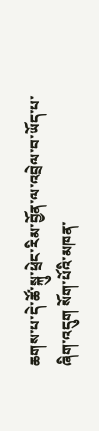ཆགས་པ་དེ་ཚོ་སྐུ་ཕྲེང་རིམ་བྱོན་ལ་འབྲེལ་བ་ཡོད་པ་ཞིག་འདུག སོག་པོའི་མཁན་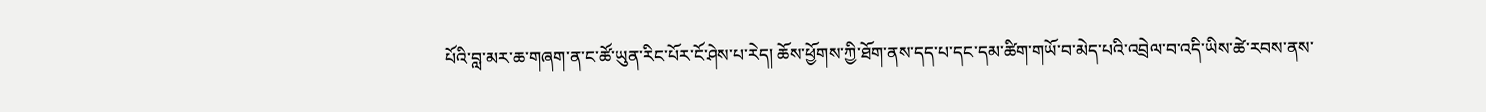པོའི་བླ་མར་ཆ་གཞག་ན་ང་ཚོ་ཡུན་རིང་པོར་ངོ་ཤེས་པ་རེད། ཆོས་ཕྱོགས་ཀྱི་ཐོག་ནས་དད་པ་དང་དམ་ཚིག་གཡོ་བ་མེད་པའི་འབྲེལ་བ་འདི་ཡིས་ཚེ་རབས་ནས་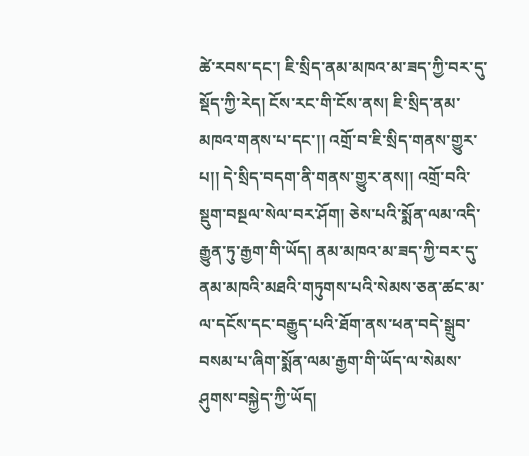ཚེ་རབས་དང་། ཇི་སྲིད་ནམ་མཁའ་མ་ཟད་ཀྱི་བར་དུ་སྡོད་ཀྱི་རེད། ངོས་རང་གི་ངོས་ནས། ཇི་སྲིད་ནམ་མཁའ་གནས་པ་དང་།། འགྲོ་བ་ཇི་སྲིད་གནས་གྱུར་པ།། དེ་སྲིད་བདག་ནི་གནས་གྱུར་ནས།། འགྲོ་བའི་སྡུག་བསྔལ་སེལ་བར་ཤོག། ཅེས་པའི་སྨོན་ལམ་འདི་རྒྱུན་ཏུ་རྒྱག་གི་ཡོད། ནམ་མཁའ་མ་ཟད་ཀྱི་བར་དུ་ནམ་མཁའི་མཐའི་གཏུགས་པའི་སེམས་ཅན་ཚང་མ་ལ་དངོས་དང་བརྒྱུད་པའི་ཐོག་ནས་ཕན་བདེ་སྒྲུབ་བསམ་པ་ཞིག་སྨོན་ལམ་རྒྱག་གི་ཡོད་ལ་སེམས་ཤུགས་བསྐྱེད་ཀྱི་ཡོད།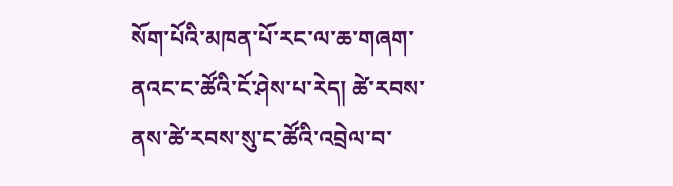སོག་པོའི་མཁན་པོ་རང་ལ་ཆ་གཞག་ནའང་ང་ཚོའི་ངོ་ཤེས་པ་རེད། ཚེ་རབས་ནས་ཚེ་རབས་སུ་ང་ཚོའི་འབྲེལ་བ་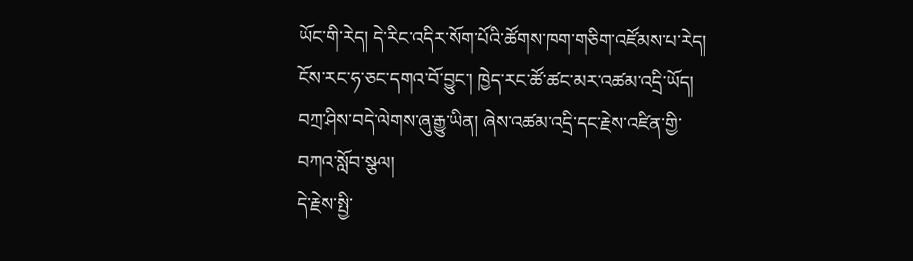ཡོང་གི་རེད། དེ་རིང་འདིར་སོག་པོའི་ཚོགས་ཁག་གཅིག་འཛོམས་པ་རེད། ངོས་རང་ཧ་ཅང་དགའ་བོ་བྱུང་། ཁྱེད་རང་ཚོ་ཚང་མར་འཚམ་འདྲི་ཡོད། བཀྲ་ཤིས་བདེ་ལེགས་ཞུ་རྒྱུ་ཡིན། ཞེས་འཚམ་འདྲི་དང་རྗེས་འཛིན་གྱི་བཀའ་སློབ་སྩལ།
དེ་རྗེས་སྤྱི་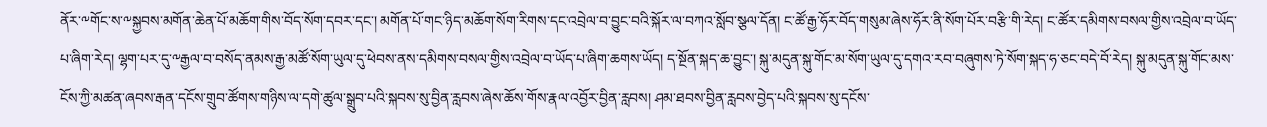ནོར་༸གོང་ས་༸སྐྱབས་མགོན་ཆེན་པོ་མཆོག་གིས་བོད་སོག་དབར་དང་། མགོན་པོ་གང་ཉིད་མཆོག་སོག་རིགས་དང་འབྲེལ་བ་བྱུང་བའི་སྐོར་ལ་བཀའ་སློབ་སྩལ་དོན། ང་ཚོ་རྒྱ་ཧོར་བོད་གསུམ་ཞེས་ཧོར་ནི་སོག་པོར་བརྩི་གི་རེད། ང་ཚོར་དམིགས་བསལ་གྱིས་འབྲེལ་བ་ཡོད་པ་ཞིག་རེད། ལྷག་པར་དུ་༸རྒྱལ་བ་བསོད་ནམས་རྒྱ་མཚོ་སོག་ཡུལ་དུ་ཕེབས་ནས་དམིགས་བསལ་གྱིས་འབྲེལ་བ་ཡོད་པ་ཞིག་ཆགས་ཡོད། ད་སྔོན་སྐད་ཆ་བྱུང་། སྐུ་མདུན་སྐུ་གོང་མ་སོག་ཡུལ་དུ་དགའ་རབ་བཞུགས་ཏེ་སོག་སྐད་ཧ་ཅང་བདེ་བོ་རེད། སྐུ་མདུན་སྐུ་གོང་མས་ངོས་ཀྱི་མཚན་ཞབས་རྒན་དངོས་གྲུབ་ཚོགས་གཉིས་ལ་དགེ་ཚུལ་སྒྲུབ་པའི་སྐབས་སུ་བྱིན་རླབས་ཞེས་ཆོས་གོས་རྣལ་འབྱོར་བྱིན་རླབས། ཤམ་ཐབས་བྱིན་རླབས་བྱེད་པའི་སྐབས་སུ་དངོས་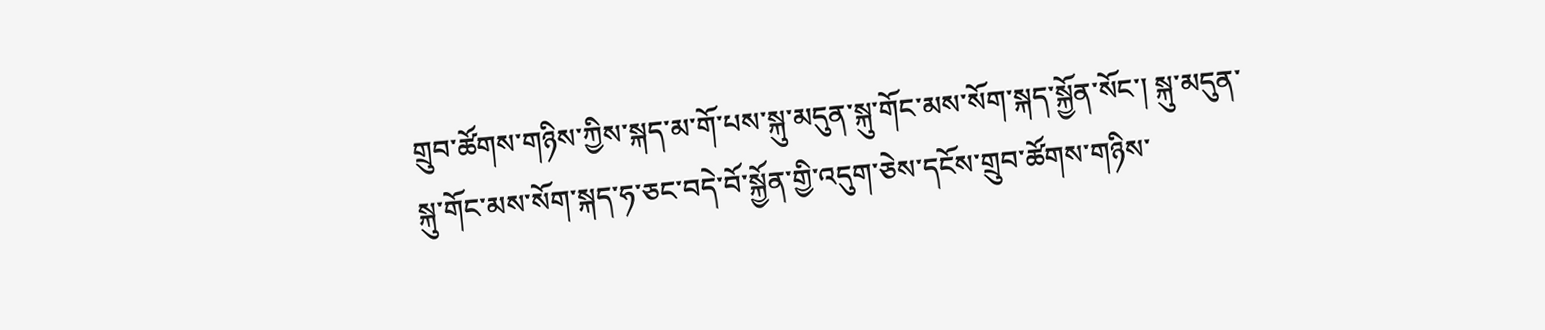གྲུབ་ཚོགས་གཉིས་ཀྱིས་སྐད་མ་གོ་པས་སྐུ་མདུན་སྐུ་གོང་མས་སོག་སྐད་སྐྱོན་སོང་། སྐུ་མདུན་སྐུ་གོང་མས་སོག་སྐད་ཧ་ཅང་བདེ་བོ་སྐྱོན་གྱི་འདུག་ཅེས་དངོས་གྲུབ་ཚོགས་གཉིས་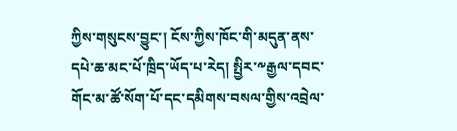ཀྱིས་གསུངས་བྱུང་། ངོས་ཀྱིས་ཁོང་གི་མདུན་ནས་དཔེ་ཆ་མང་པོ་ཁྲིད་ཡོད་པ་རེད། སྤྱིར་༸རྒྱལ་དབང་གོང་མ་ཚོ་སོག་པོ་དང་དམིགས་བསལ་གྱིས་འབྲེལ་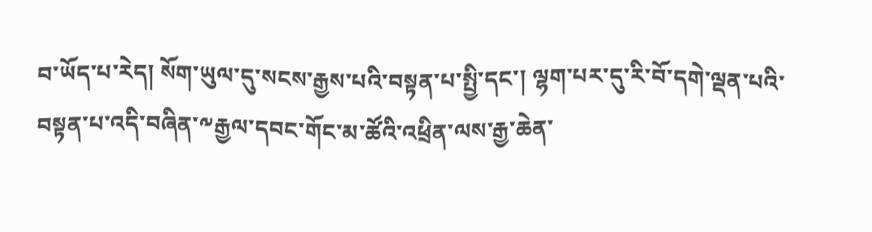བ་ཡོད་པ་རེད། སོག་ཡུལ་དུ་སངས་རྒྱས་པའི་བསྟན་པ་སྤྱི་དང་། ལྷག་པར་དུ་རི་བོ་དགེ་ལྡན་པའི་བསྟན་པ་འདི་བཞིན་༸རྒྱལ་དབང་གོང་མ་ཚོའི་འཕྲིན་ལས་རྒྱ་ཆེན་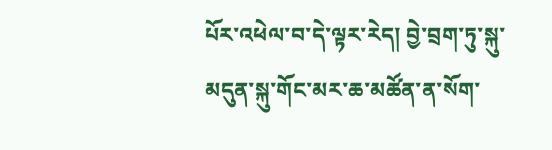པོར་འཕེལ་བ་དེ་ལྟར་རེད། བྱེ་བྲག་ཏུ་སྐུ་མདུན་སྐུ་གོང་མར་ཆ་མཚོན་ན་སོག་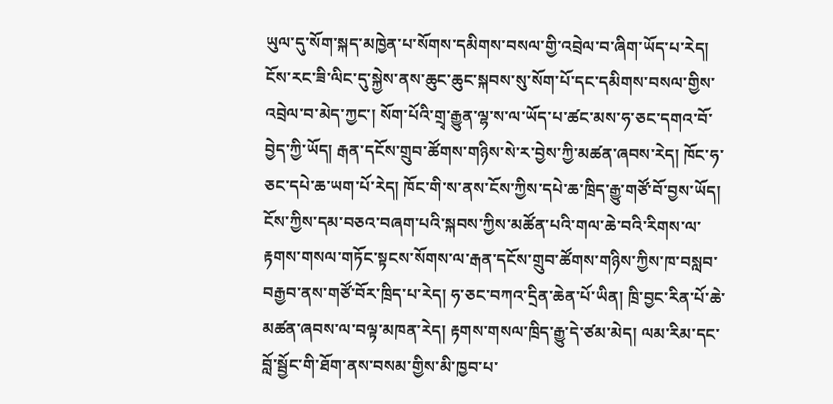ཡུལ་དུ་སོག་སྐད་མཁྱེན་པ་སོགས་དམིགས་བསལ་གྱི་འབྲེལ་བ་ཞིག་ཡོད་པ་རེད།
ངོས་རང་ཟི་ལིང་དུ་སྐྱེས་ནས་ཆུང་ཆུང་སྐབས་སུ་སོག་པོ་དང་དམིགས་བསལ་གྱིས་འབྲེལ་བ་མེད་ཀྱང་། སོག་པོའི་གྲྭ་རྒྱུན་ལྷ་ས་ལ་ཡོད་པ་ཚང་མས་ཧ་ཅང་དགའ་བོ་བྱེད་ཀྱི་ཡོད། རྒན་དངོས་གྲུབ་ཚོགས་གཉིས་སེ་ར་བྱེས་ཀྱི་མཚན་ཞབས་རེད། ཁོང་ཧ་ཅང་དཔེ་ཆ་ཡག་པོ་རེད། ཁོང་གི་ས་ནས་ངོས་ཀྱིས་དཔེ་ཆ་ཁྲིད་རྒྱུ་གཙོ་བོ་བྱས་ཡོད། ངོས་ཀྱིས་དམ་བཅའ་བཞག་པའི་སྐབས་ཀྱིས་མཚོན་པའི་གལ་ཆེ་བའི་རིགས་ལ་རྟགས་གསལ་གཏོང་སྟངས་སོགས་ལ་རྒན་དངོས་གྲུབ་ཚོགས་གཉིས་ཀྱིས་ཁ་བསླབ་བརྒྱབ་ནས་གཙོ་བོར་ཁྲིད་པ་རེད། ཧ་ཅང་བཀའ་དྲིན་ཆེན་པོ་ཡིན། ཁྲི་བྱང་རིན་པོ་ཆེ་མཚན་ཞབས་ལ་བལྟ་མཁན་རེད། རྟགས་གསལ་ཁྲིད་རྒྱུ་དེ་ཙམ་མེད། ལམ་རིམ་དང་བློ་སྦྱོང་གི་ཐོག་ནས་བསམ་གྱིས་མི་ཁྱབ་པ་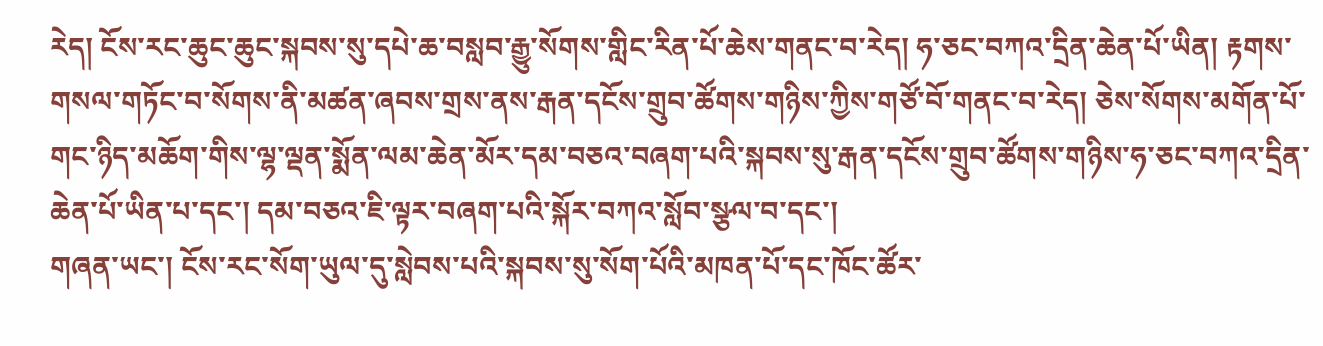རེད། ངོས་རང་ཆུང་ཆུང་སྐབས་སུ་དཔེ་ཆ་བསླབ་རྒྱུ་སོགས་གླིང་རིན་པོ་ཆེས་གནང་བ་རེད། ཧ་ཅང་བཀའ་དྲིན་ཆེན་པོ་ཡིན། རྟགས་གསལ་གཏོང་བ་སོགས་ནི་མཚན་ཞབས་གྲས་ནས་རྒན་དངོས་གྲུབ་ཚོགས་གཉིས་ཀྱིས་གཙོ་བོ་གནང་བ་རེད། ཅེས་སོགས་མགོན་པོ་གང་ཉིད་མཆོག་གིས་ལྷ་ལྡན་སྨོན་ལམ་ཆེན་མོར་དམ་བཅའ་བཞག་པའི་སྐབས་སུ་རྒན་དངོས་གྲུབ་ཚོགས་གཉིས་ཧ་ཅང་བཀའ་དྲིན་ཆེན་པོ་ཡིན་པ་དང་། དམ་བཅའ་ཇི་ལྟར་བཞག་པའི་སྐོར་བཀའ་སློབ་སྩལ་བ་དང་།
གཞན་ཡང་། ངོས་རང་སོག་ཡུལ་དུ་སླེབས་པའི་སྐབས་སུ་སོག་པོའི་མཁན་པོ་དང་ཁོང་ཚོར་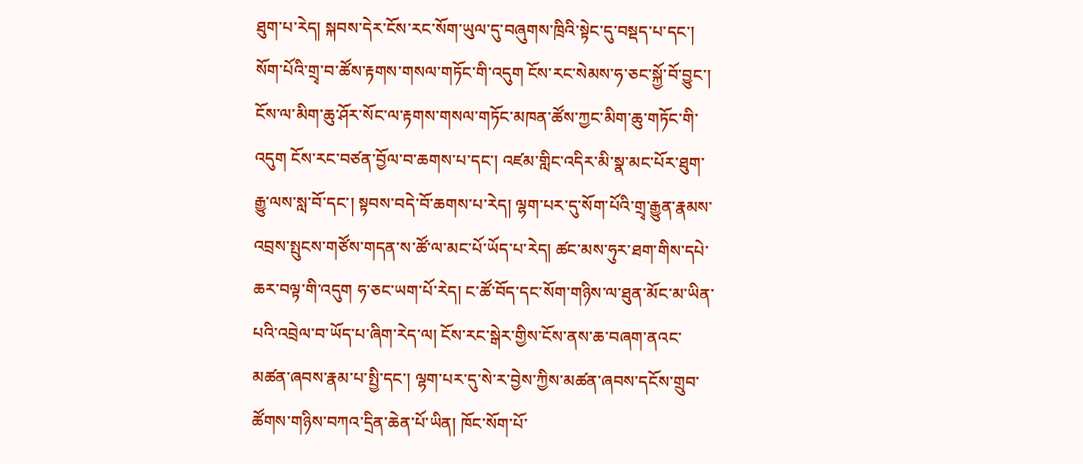ཐུག་པ་རེད། སྐབས་དེར་ངོས་རང་སོག་ཡུལ་དུ་བཞུགས་ཁྲིའི་སྟེང་དུ་བསྡད་པ་དང་། སོག་པོའི་གྲྭ་བ་ཚོས་རྟགས་གསལ་གཏོང་གི་འདུག ངོས་རང་སེམས་ཧ་ཅང་སྐྱོ་བོ་བྱུང་། ངོས་ལ་མིག་ཆུ་ཤོར་སོང་ལ་རྟགས་གསལ་གཏོང་མཁན་ཚོས་ཀྱང་མིག་ཆུ་གཏོང་གི་འདུག ངོས་རང་བཙན་བྱོལ་བ་ཆགས་པ་དང་། འཛམ་གླིང་འདིར་མི་སྣ་མང་པོར་ཐུག་རྒྱུ་ལས་སླ་བོ་དང་། སྟབས་བདེ་བོ་ཆགས་པ་རེད། ལྷག་པར་དུ་སོག་པོའི་གྲྭ་རྒྱུན་རྣམས་འབྲས་སྤུངས་གཙོས་གདན་ས་ཚོ་ལ་མང་པོ་ཡོད་པ་རེད། ཚང་མས་ཧུར་ཐག་གིས་དཔེ་ཆར་བལྟ་གི་འདུག ཧ་ཅང་ཡག་པོ་རེད། ང་ཚོ་བོད་དང་སོག་གཉིས་ལ་ཐུན་མོང་མ་ཡིན་པའི་འབྲེལ་བ་ཡོད་པ་ཞིག་རེད་ལ། ངོས་རང་སྒེར་གྱིས་ངོས་ནས་ཆ་བཞག་ནའང་མཚན་ཞབས་རྣམ་པ་སྤྱི་དང་། ལྷག་པར་དུ་སེ་ར་བྱེས་ཀྱིས་མཚན་ཞབས་དངོས་གྲུབ་ཚོགས་གཉིས་བཀའ་དྲིན་ཆེན་པོ་ཡིན། ཁོང་སོག་པོ་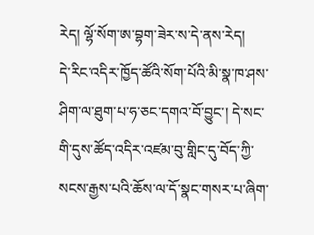རེད། ལྷོ་སོག་ཨ་བྷག་ཟེར་ས་དེ་ནས་རེད།
དེ་རིང་འདིར་ཁྱོད་ཚོའི་སོག་པོའི་མི་སྣ་ཁ་ཤས་ཤིག་ལ་ཐུག་པ་ཧ་ཅང་དགའ་བོ་བྱུང་། དེ་སང་གི་དུས་ཚོད་འདིར་འཛམ་བུ་གླིང་དུ་བོད་ཀྱི་སངས་རྒྱས་པའི་ཆོས་ལ་དོ་སྣང་གསར་པ་ཞིག་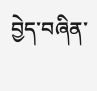བྱེད་བཞིན་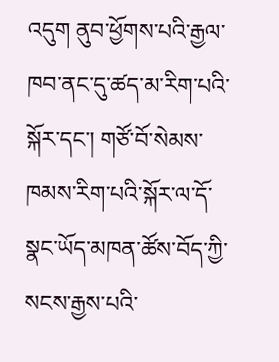འདུག ནུབ་ཕྱོགས་པའི་རྒྱལ་ཁབ་ནང་དུ་ཚད་མ་རིག་པའི་སྐོར་དང་། གཙོ་བོ་སེམས་ཁམས་རིག་པའི་སྐོར་ལ་དོ་སྣང་ཡོད་མཁན་ཚོས་བོད་ཀྱི་སངས་རྒྱས་པའི་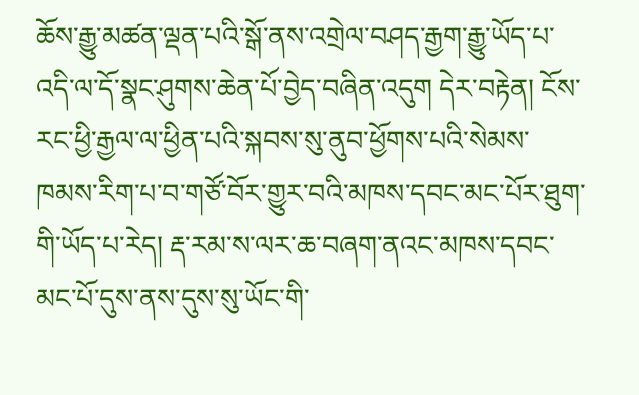ཆོས་རྒྱུ་མཚན་ལྡན་པའི་སྒོ་ནས་འགྲེལ་བཤད་རྒྱག་རྒྱུ་ཡོད་པ་འདི་ལ་དོ་སྣང་ཤུགས་ཆེན་པོ་བྱེད་བཞིན་འདུག དེར་བརྟེན། ངོས་རང་ཕྱི་རྒྱལ་ལ་ཕྱིན་པའི་སྐབས་སུ་ནུབ་ཕྱོགས་པའི་སེམས་ཁམས་རིག་པ་བ་གཙོ་བོར་གྱུར་བའི་མཁས་དབང་མང་པོར་ཐུག་གི་ཡོད་པ་རེད། རྡ་རམ་ས་ལར་ཆ་བཞག་ནའང་མཁས་དབང་མང་པོ་དུས་ནས་དུས་སུ་ཡོང་གི་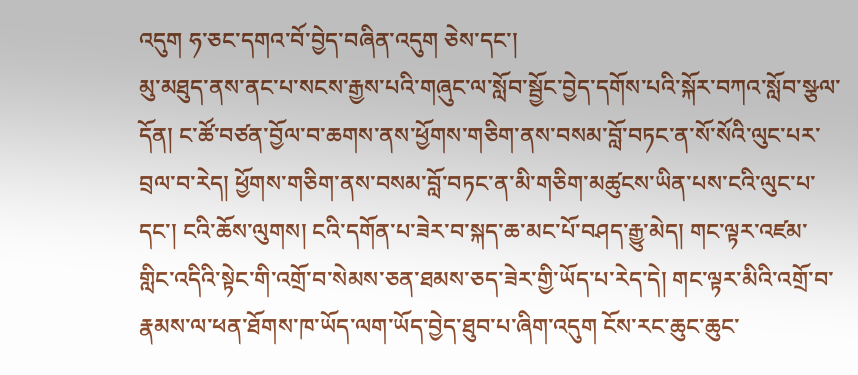འདུག ཧ་ཅང་དགའ་བོ་བྱེད་བཞིན་འདུག ཅེས་དང་།
མུ་མཐུད་ནས་ནང་པ་སངས་རྒྱས་པའི་གཞུང་ལ་སློབ་སྦྱོང་བྱེད་དགོས་པའི་སྐོར་བཀའ་སློབ་སྩལ་དོན། ང་ཚོ་བཙན་བྱོལ་བ་ཆགས་ནས་ཕྱོགས་གཅིག་ནས་བསམ་བློ་བཏང་ན་སོ་སོའི་ལུང་པར་བྲལ་བ་རེད། ཕྱོགས་གཅིག་ནས་བསམ་བློ་བཏང་ན་མི་གཅིག་མཚུངས་ཡིན་པས་ངའི་ལུང་པ་དང་། ངའི་ཆོས་ལུགས། ངའི་དགོན་པ་ཟེར་བ་སྐད་ཆ་མང་པོ་བཤད་རྒྱུ་མེད། གང་ལྟར་འཛམ་གླིང་འདིའི་སྟེང་གི་འགྲོ་བ་སེམས་ཅན་ཐམས་ཅད་ཟེར་གྱི་ཡོད་པ་རེད་དེ། གང་ལྟར་མིའི་འགྲོ་བ་རྣམས་ལ་ཕན་ཐོགས་ཁ་ཡོད་ལག་ཡོད་བྱེད་ཐུབ་པ་ཞིག་འདུག ངོས་རང་ཆུང་ཆུང་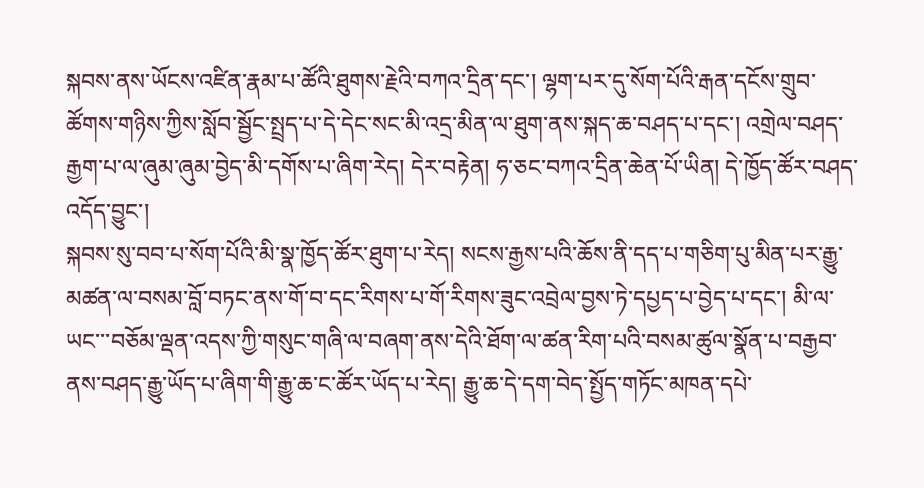སྐབས་ནས་ཡོངས་འཛིན་རྣམ་པ་ཚོའི་ཐུགས་རྗེའི་བཀའ་དྲིན་དང་། ལྷག་པར་དུ་སོག་པོའི་རྒན་དངོས་གྲུབ་ཚོགས་གཉིས་ཀྱིས་སློབ་སྦྱོང་སྤྲད་པ་དེ་དེང་སང་མི་འདྲ་མིན་ལ་ཐུག་ནས་སྐད་ཆ་བཤད་པ་དང་། འགྲེལ་བཤད་རྒྱག་པ་ལ་ཞུམ་ཞུམ་བྱེད་མི་དགོས་པ་ཞིག་རེད། དེར་བརྟེན། ཧ་ཅང་བཀའ་དྲིན་ཆེན་པོ་ཡིན། དེ་ཁྱོད་ཚོར་བཤད་འདོད་བྱུང་།
སྐབས་སུ་བབ་པ་སོག་པོའི་མི་སྣ་ཁྱོད་ཚོར་ཐུག་པ་རེད། སངས་རྒྱས་པའི་ཆོས་ནི་དད་པ་གཅིག་པུ་མིན་པར་རྒྱུ་མཚན་ལ་བསམ་བློ་བཏང་ནས་གོ་བ་དང་རིགས་པ་གོ་རིགས་ཟུང་འབྲེལ་བྱས་ཏེ་དཔྱད་པ་བྱེད་པ་དང་། མི་ལ་ཡང་་་བཅོམ་ལྡན་འདས་ཀྱི་གསུང་གཞི་ལ་བཞག་ནས་དེའི་ཐོག་ལ་ཚན་རིག་པའི་བསམ་ཚུལ་སྣོན་པ་བརྒྱབ་ནས་བཤད་རྒྱུ་ཡོད་པ་ཞིག་གི་རྒྱུ་ཆ་ང་ཚོར་ཡོད་པ་རེད། རྒྱུ་ཆ་དེ་དག་བེད་སྤྱོད་གཏོང་མཁན་དཔེ་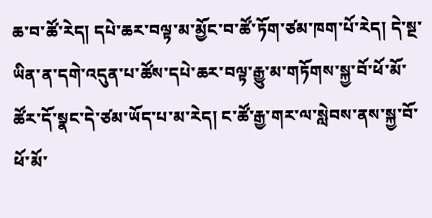ཆ་བ་ཚོ་རེད། དཔེ་ཆར་བལྟ་མ་མྱོང་བ་ཚོ་ཏོག་ཙམ་ཁག་པོ་རེད། དེ་སྔ་ཡིན་ན་དགེ་འདུན་པ་ཚོས་དཔེ་ཆར་བལྟ་རྒྱུ་མ་གཏོགས་སྐྱ་བོ་ཕོ་མོ་ཚོར་དོ་སྣང་དེ་ཙམ་ཡོད་པ་མ་རེད། ང་ཚོ་རྒྱ་གར་ལ་སླེབས་ནས་སྐྱ་བོ་ཕོ་མོ་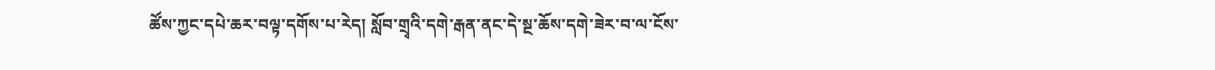ཚོས་ཀྱང་དཔེ་ཆར་བལྟ་དགོས་པ་རེད། སློབ་གྲྭའི་དགེ་རྒན་ནང་དེ་སྔ་ཆོས་དགེ་ཟེར་བ་ལ་ངོས་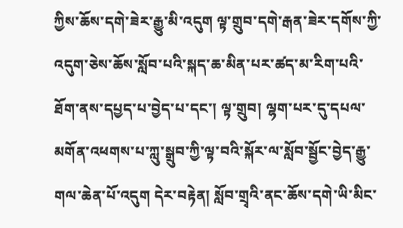ཀྱིས་ཆོས་དགེ་ཟེར་རྒྱུ་མི་འདུག ལྟ་གྲུབ་དགེ་རྒན་ཟེར་དགོས་ཀྱི་འདུག་ཅེས་ཆོས་སློབ་པའི་སྐད་ཆ་མིན་པར་ཚད་མ་རིག་པའི་ཐོག་ནས་དཔྱད་པ་བྱེད་པ་དང་། ལྟ་གྲུབ། ལྷག་པར་དུ་དཔལ་མགོན་འཕགས་པ་ཀླུ་སྒྲུབ་ཀྱི་ལྟ་བའི་སྐོར་ལ་སློབ་སྦྱོང་བྱེད་རྒྱུ་གལ་ཆེན་པོ་འདུག དེར་བརྟེན། སློབ་གྲྭའི་ནང་ཆོས་དགེ་ཡི་མིང་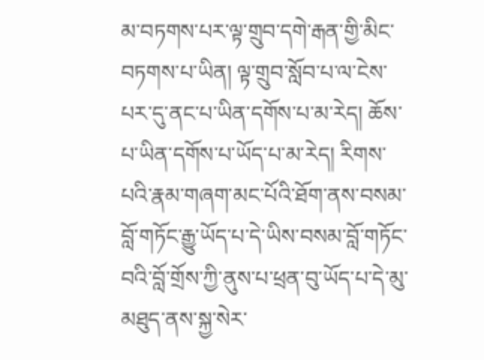མ་བཏགས་པར་ལྟ་གྲུབ་དགེ་རྒན་གྱི་མིང་བཏགས་པ་ཡིན། ལྟ་གྲུབ་སློབ་པ་ལ་ངེས་པར་དུ་ནང་པ་ཡིན་དགོས་པ་མ་རེད། ཆོས་པ་ཡིན་དགོས་པ་ཡོད་པ་མ་རེད། རིགས་པའི་རྣམ་གཞག་མང་པོའི་ཐོག་ནས་བསམ་བློ་གཏོང་རྒྱུ་ཡོད་པ་དེ་ཡིས་བསམ་བློ་གཏོང་བའི་བློ་གྲོས་ཀྱི་ནུས་པ་ཕྲན་བུ་ཡོད་པ་དེ་མུ་མཐུད་ནས་སྐྱ་སེར་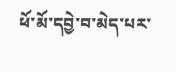ཕོ་མོ་དབྱེ་བ་མེད་པར་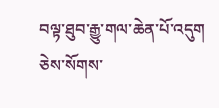བལྟ་ཐུབ་རྒྱུ་གལ་ཆེན་པོ་འདུག ཅེས་སོགས་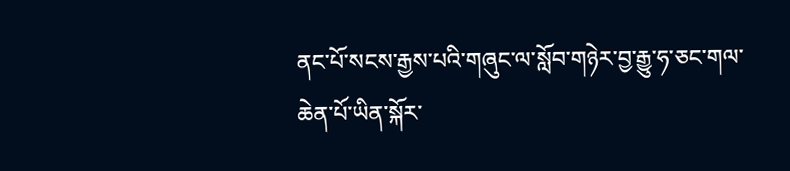ནང་པོ་སངས་རྒྱས་པའི་གཞུང་ལ་སློབ་གཉེར་བྱ་རྒྱུ་ཧ་ཅང་གལ་ཆེན་པོ་ཡིན་སྐོར་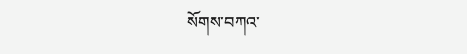སོགས་བཀའ་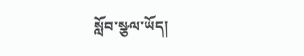སློབ་སྩལ་ཡོད།